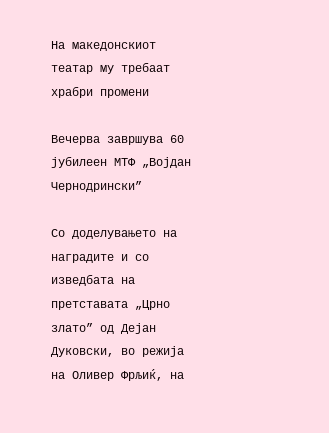На македонскиот театар му требаат храбри промени

Вечерва завршува 60 јубилеен МТФ „Војдан Чернодрински”

Со доделувањето на наградите и со изведбата на претставата „Црно злато” од Дејан Дуковски, во режија на Оливер Фрљиќ, на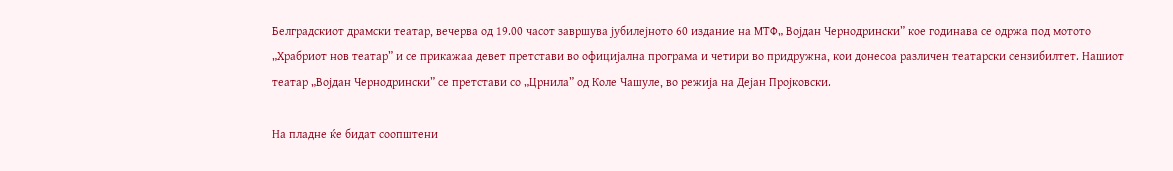Белградскиот драмски театар, вечерва од 19.00 часот завршува јубилејното 60 издание на МТФ„ Војдан Чернодрински” кое годинава се одржа под мотото „Храбриот нов театар” и се прикажаа девет претстави во официјална програма и четири во придружна, кои донесоа различен театарски сензибилтет. Нашиот театар „Војдан Чернодрински” се претстави со „Црнила” од Коле Чашуле, во режија на Дејан Пројковски.

На пладне ќе бидат соопштени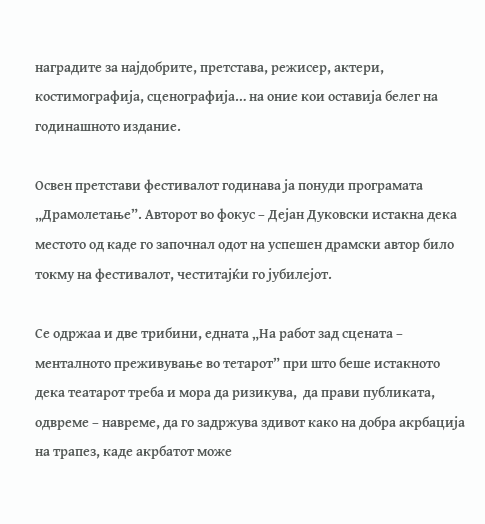наградите за најдобрите, претстава, режисер, актери, костимографија, сценографија… на оние кои оставија белег на годинашното издание.

Освен претстави фестивалот годинава ја понуди програмата „Драмолетање”. Авторот во фокус – Дејан Дуковски истакна дека местото од каде го започнал одот на успешен драмски автор било токму на фестивалот, честитајќи го јубилејот.

Се одржаа и две трибини, едната „На работ зад сцената – менталното преживување во тетарот” при што беше истакното дека театарот треба и мора да ризикува,  да прави публиката, одвреме – навреме, да го задржува здивот како на добра акрбација на трапез, каде акрбатот може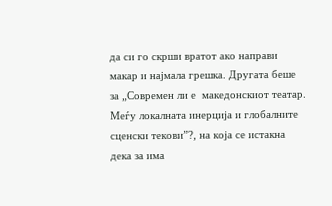да си го скрши вратот ако направи макар и најмала грешка. Другата беше за „Современ ли е  македонскиот театар. Меѓу локалната инерција и глобалните сценски текови”?, на која се истакна дека за има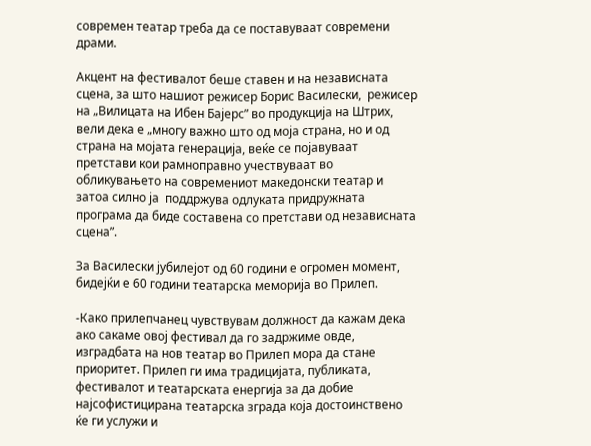современ театар треба да се поставуваат современи драми.

Акцент на фестивалот беше ставен и на независната сцена, за што нашиот режисер Борис Василески,  режисер на „Вилицата на Ибен Бајерс” во продукција на Штрих, вели дека е „многу важно што од моја страна, но и од страна на мојата генерација, веќе се појавуваат претстави кои рамноправно учествуваат во обликувањето на современиот македонски театар и затоа силно ја  поддржува одлуката придружната програма да биде составена со претстави од независната сцена”.

За Василески јубилејот од 60 години е огромен момент, бидејќи е 60 години театарска меморија во Прилеп.

-Како прилепчанец чувствувам должност да кажам дека ако сакаме овој фестивал да го задржиме овде, изградбата на нов театар во Прилеп мора да стане приоритет. Прилеп ги има традицијата, публиката, фестивалот и театарската енергија за да добие најсофистицирана театарска зграда која достоинствено ќе ги услужи и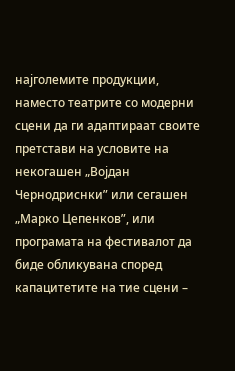најголемите продукции, наместо театрите со модерни сцени да ги адаптираат своите претстави на условите на некогашен „Војдан Чернодриснки” или сегашен „Марко Цепенков”, или програмата на фестивалот да биде обликувана според капацитетите на тие сцени –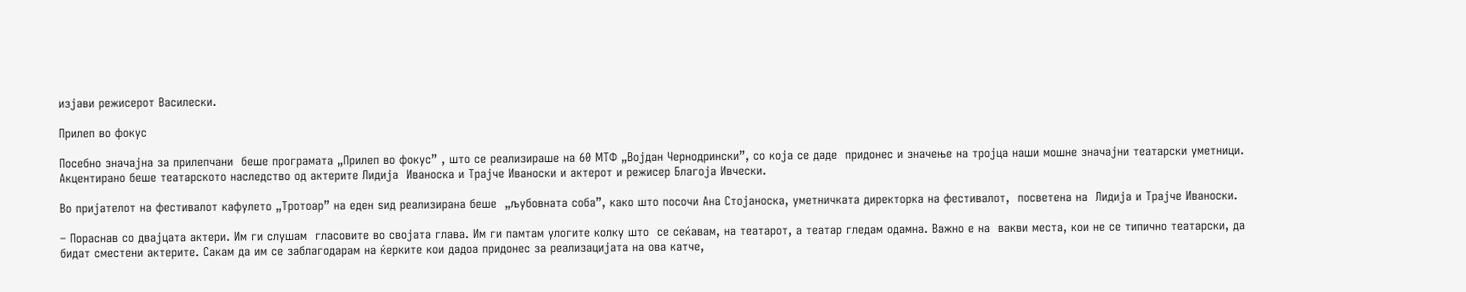изјави режисерот Василески.

Прилеп во фокус

Посебно значајна за прилепчани  беше програмата „Прилеп во фокус” , што се реализираше на 60 МТФ „Војдан Чернодрински”, со која се даде  придонес и значење на тројца наши мошне значајни театарски уметници. Акцентирано беше театарското наследство од актерите Лидија  Иваноска и Трајче Иваноски и актерот и режисер Благоја Ивчески.

Во пријателот на фестивалот кафулето „Тротоар” на еден ѕид реализирана беше  „љубовната соба”, како што посочи Ана Стојаноска, уметничката директорка на фестивалот,  посветена на  Лидија и Трајче Иваноски.

– Пораснав со двајцата актери. Им ги слушам  гласовите во својата глава. Им ги памтам улогите колку што  се сеќавам, на театарот, а театар гледам одамна. Важно е на  вакви места, кои не се типично театарски, да бидат сместени актерите. Сакам да им се заблагодарам на ќерките кои дадоа придонес за реализацијата на ова катче,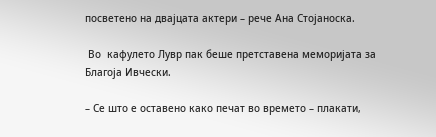посветено на двајцата актери – рече Ана Стојаноска.

 Во  кафулето Лувр пак беше претставена меморијата за Благоја Ивчески.

– Се што е оставено како печат во времето – плакати,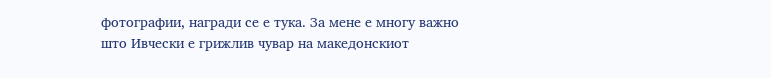фотографии, награди се е тука. За мене е многу важно што Ивчески е грижлив чувар на македонскиот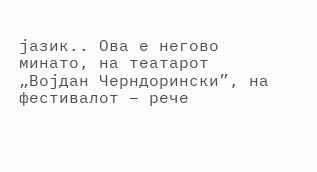јазик.. Ова е негово минато, на театарот „Војдан Черндорински”, на фестивалот – рече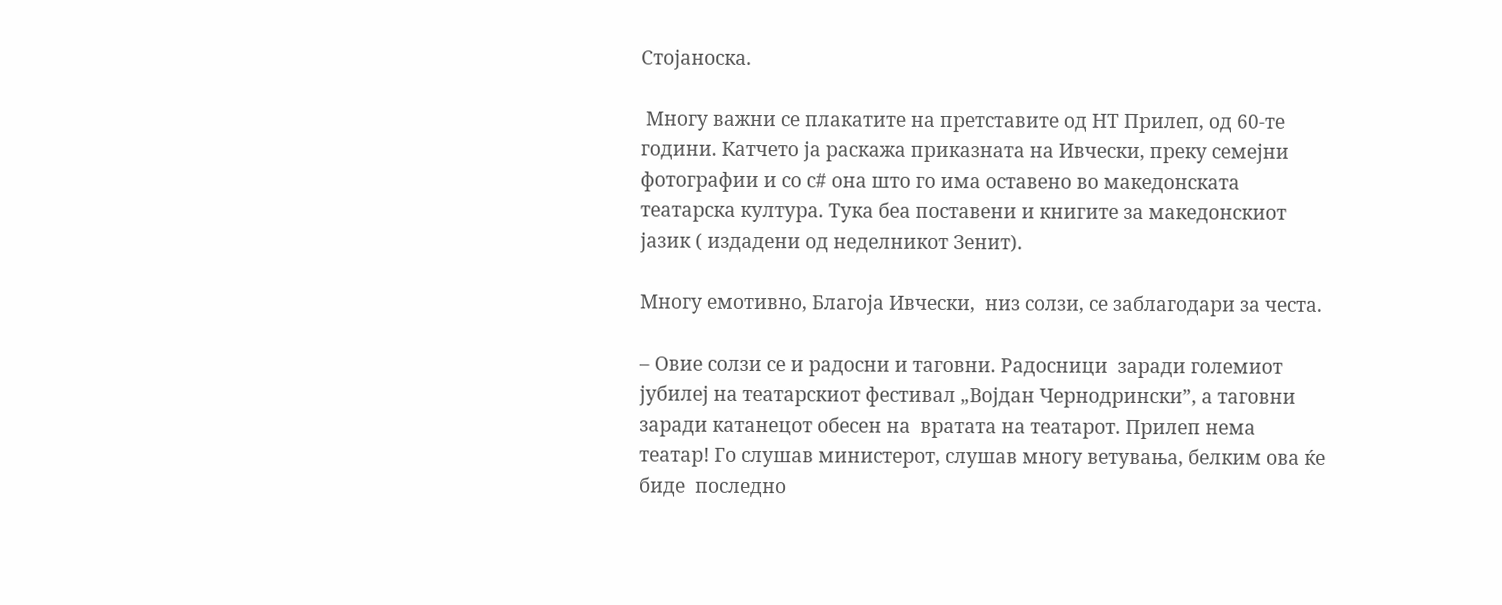Стојаноска.

 Многу важни се плакатите на претставите од НТ Прилеп, од 60-те години. Катчето ја раскажа приказната на Ивчески, преку семејни фотографии и со с# она што го има оставено во македонската театарска култура. Тука беа поставени и книгите за македонскиот јазик ( издадени од неделникот Зенит).

Многу емотивно, Благоја Ивчески,  низ солзи, се заблагодари за честа.

– Овие солзи се и радосни и таговни. Радосници  заради големиот јубилеј на театарскиот фестивал „Војдан Чернодрински”, а таговни заради катанецот обесен на  вратата на театарот. Прилеп нема театар! Го слушав министерот, слушав многу ветувања, белким ова ќе биде  последно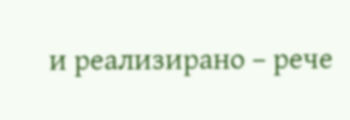и реализирано – рече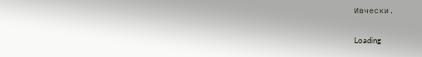Ивчески.

Loading